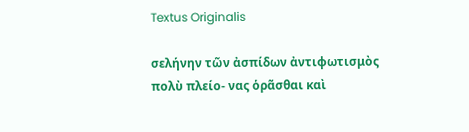Textus Originalis

σελήνην τῶν ἀσπίδων ἀντιφωτισμὸς πολὺ πλείο- νας ὁρᾶσθαι καὶ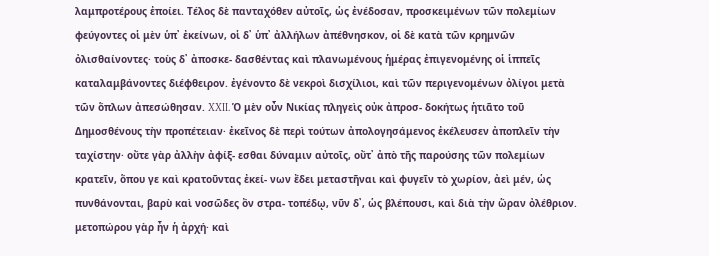λαμπροτέρους ἐποίει. Τέλος δὲ πανταχόθεν αὐτοῖς, ὡς ἐνέδοσαν, προσκειμένων τῶν πολεμίων φεύγοντες οἱ μὲν ὑπ᾽ ἐκείνων, οἱ δ᾽ ὑπ᾽ ἀλλήλων ἀπέθνησκον, οἱ δὲ κατὰ τῶν κρημνῶν ὀλισθαίνοντες· τοὺς δ᾽ ἀποσκε- δασθέντας καὶ πλανωμένους ἡμέρας ἐπιγενομένης οἱ ἱππεῖς καταλαμβάνοντες διέφθειρον. ἐγένοντο δὲ νεκροὶ δισχίλιοι, καὶ τῶν περιγενομένων ὀλίγοι μετὰ τῶν ὅπλων ἀπεσώθησαν. XXII. Ὁ μὲν οὖν Νικίας πληγεὶς οὐκ ἀπροσ- δοκήτως ἡτιᾶτο τοῦ Δημοσθένους τὴν προπέτειαν· ἐκεῖνος δὲ περὶ τούτων ἀπολογησάμενος ἐκέλευσεν ἀποπλεῖν τὴν ταχίστην· οὔτε γὰρ ἀλλὴν ἀφίξ- εσθαι δύναμιν αὐτοῖς, οὔτ᾽ ἀπὸ τῆς παρούσης τῶν πολεμίων κρατεῖν, ὅπου γε καὶ κρατοῦντας ἐκεί- νων ἔδει μεταστῆναι καὶ φυγεῖν τὸ χωρίον, ἀεὶ μέν, ὡς πυνθάνονται, βαρὺ καὶ νοσῶδες ὂν στρα- τοπέδῳ, νῦν δ᾽, ὡς βλέπουσι, καὶ διὰ τὴν ὥραν ὀλέθριον. μετοπώρου γὰρ ἦν ἡ ἀρχή· καὶ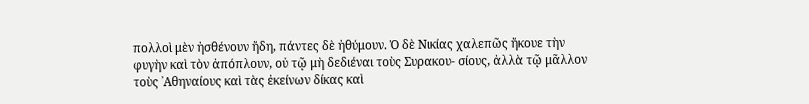πολλοὶ μὲν ἠσθένουν ἤδη, πάντες δὲ ἠθύμουν. Ὁ δὲ Νικίας χαλεπῶς ἤκουε τὴν φυγὴν καὶ τὸν ἀπόπλουν, οὐ τῷ μὴ δεδιέναι τοὺς Συρακου- σίους, ἀλλὰ τῷ μᾶλλον τοὺς ᾿Αθηναίους καὶ τὰς ἐκείνων δίκας καὶ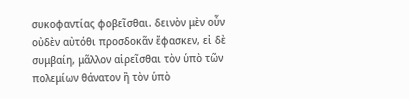συκοφαντίας φοβεῖσθαι. δεινὸν μὲν οὖν οὐδὲν αὐτόθι προσδοκᾶν ἔφασκεν, εἰ δὲ συμβαίη, μᾶλλον αἱρεῖσθαι τὸν ὑπὸ τῶν πολεμίων θάνατον ἢ τὸν ὑπὸ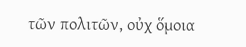τῶν πολιτῶν, οὐχ ὅμοια